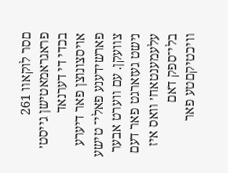םסר לוקאװ 261 פראגראמאטישן גייסט׳ בכדי די דערנאד אויסצונוצן פאר דיערע פארשידענע פאלי־ טישע צװעקן. עם װערט אבער נישט געזארגט פאר דעם עלעמענטאח׳ װאס איז בלי־ספק דאם װיכטיקםטע פאר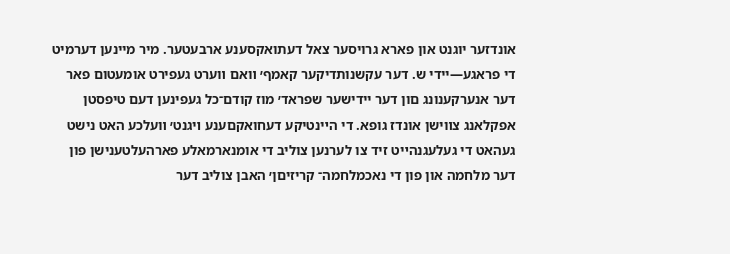אונדזער יוגנט און פארא גרויסער צאל דעתואקסענע ארבעטער. מיר מיינען דערמיט די פראגע—יידי ש. דער עקשנותדיקער קאמף׳ װאם װערט געפירט אומעטום פאר דער אנערקענונג םון דער יידישער שפראד׳ מוז קודם־כל געפינען דעם טיפסטן אפקלאנג צװישן אונדז גופא. די הײנטיקע דעחואקםענע ױגנט׳ װעלכע האט נישט געהאט די געלעגנהײט זיד צו לערנען צוליב די אומנארמאלע פארהעלטענישן פון דער מלחמה און פון די נאכמלחמה־ קריזיםן׳ האבן צוליב דער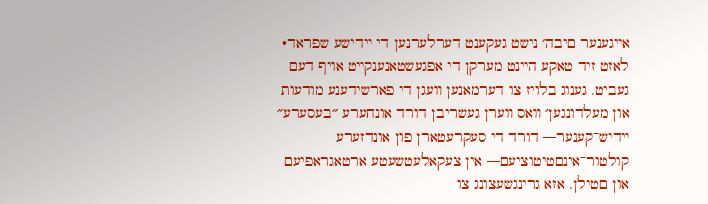אײגענער םיבה׳ נישט געקענט דערלערנען די ײדישע שפראד• לאזט זיד טאקע הײנט מערקן די אפגעשטאנענקײט אויף דעם געביט. גענוג בלויז צו דערמאנען װעגן די פארשידענע מודעות און מעלדונגען׳ װאס װערן געשריבן דורד אונחערע ״בעסערע״ ײדיש־קענער— דורד די סעקרעטארן פון אונדזערע קולטור־אינםטיטוציעם— אין צעקאלעטשעטע ארטאגראפיעם און םטילן. אזא גרינגשעצונג צו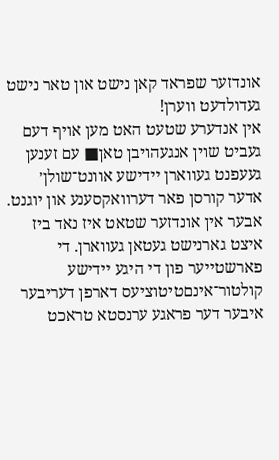אונדזער שפראד קאן נישט און טאר נישט געדולדעט װערן!
אין אנדערע שטעט האט מען אויף דעם געביט שוין אנגעהויבן טאן■ עם זענען געעפנט געװארן ײדישע אוונט־שולן׳ אדער קורסן פאר דערװאקסענע און יוגנט. אבער אין אונדזער שטאט איז נאד ביז איצט גארנישט געטאן געװארן. די פארשטײער פון די היגע ײדישע קולטור־אינםטיטוציעס דארפן דעריבער איבער דער פראגע ערנסטא טראכט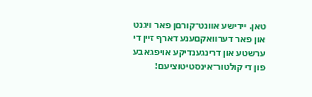טאן. ײדישע אװנט־קורםן פאר ױגנט און פאר דערװאקםענע דארף זײן די ערשטע און דרינגענדיקע אויפגאבע פון די קולטור־אינסטיטוציעם!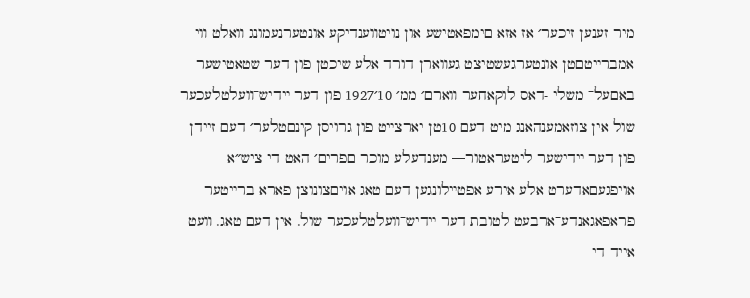מיר זענען זיכער׳ אז אזא םימפאטישע און נויטװענדיקע אונטערנעמונג װאלט װי אמברײטםטן אונטערגעשטיצט געװארן דורד אלע שיכטן פון דער שטאטישער באםעל־ משלי -דאס לוקאחער װארם׳ ממ׳ 10׳1927 פון דער ײדיש־װעלטלעכער שול אין צוזאמענהאנג מיט דעם 10טן יארצײט פון גרויסן קינםטלער׳ דעם זיידן פון דער ײדישער ליטעראטור— מענדעלע מוכר םפרים׳ האט די ציש״א אויפגעםאדערט אלע אירע אפטײלונגען דעם טאג אויםצונוצן פארא ברײטער פראפאגאנדע־ארבעט לטובת דער ײדיש־װעלטלעכער שול. אין דעם טאג. װעט אייד די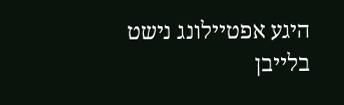היגע אפטײלונג נישט בלייבן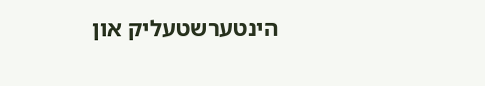הינטערשטעליק און